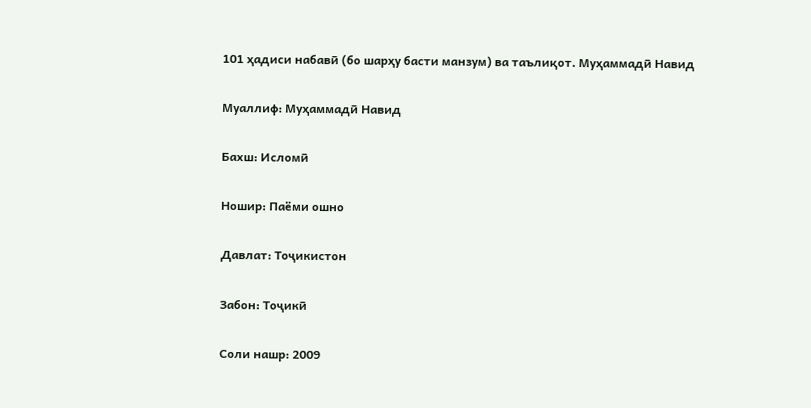101 ҳадиси набавӣ (бо шарҳу басти манзум) ва таълиқот. Муҳаммадӣ Навид

Муаллиф: Муҳаммадӣ Навид

Бахш: Исломӣ

Ношир: Паёми ошно

Давлат: Тоҷикистон

Забон: Тоҷикӣ

Соли нашр: 2009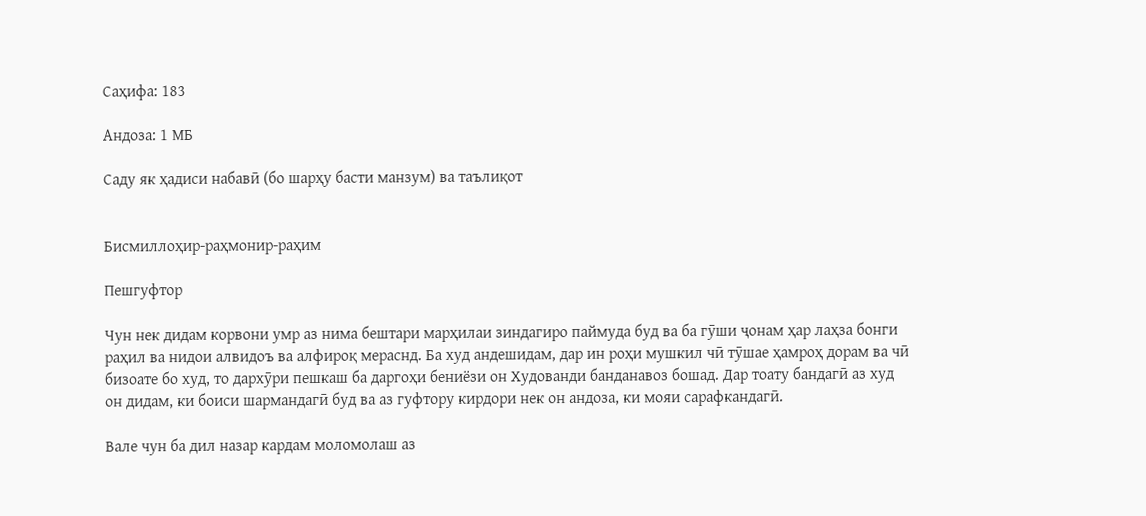Саҳифа: 183

Андоза: 1 МБ

Саду як ҳадиси набавӣ (бо шарҳу басти манзум) ва таълиқот


Бисмиллоҳир-раҳмонир-раҳим

Пешгуфтор

Чун нек дидам корвони умр аз нима бештари марҳилаи зиндагиро паймуда буд ва ба гӯши ҷонам ҳар лаҳза бонги раҳил ва нидои алвидоъ ва алфироқ мераснд. Ба худ андешидам, дар ин роҳи мушкил чӣ тӯшае ҳамроҳ дорам ва чӣ бизоате бо худ, то дархӯри пешкаш ба даргоҳи бениёзи он Худованди банданавоз бошад. Дар тоату бандагӣ аз худ он дидам, ки боиси шармандагӣ буд ва аз гуфтору кирдори нек он андоза, ки мояи сарафкандагӣ.

Вале чун ба дил назар кардам моломолаш аз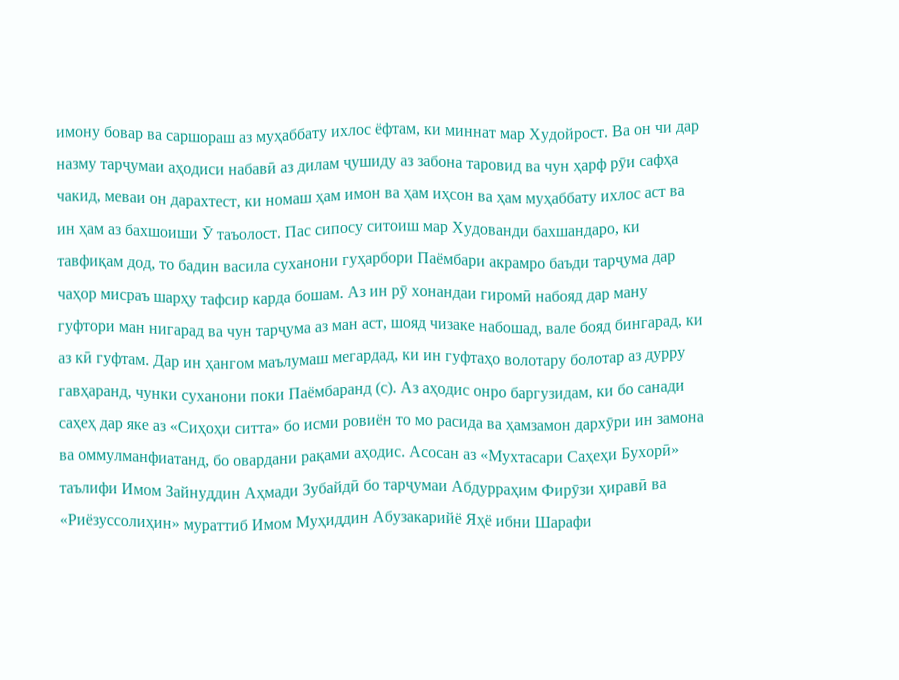имону бовар ва саршораш аз муҳаббату ихлос ёфтам, ки миннат мар Худойрост. Ва он чи дар назму тарҷумаи аҳодиси набавӣ аз дилам ҷушиду аз забона таровид ва чун ҳарф рӯи сафҳа чакид, меваи он дарахтест, ки номаш ҳам имон ва ҳам иҳсон ва ҳам муҳаббату ихлос аст ва ин ҳам аз бахшоиши Ӯ таъолост. Пас сипосу ситоиш мар Худованди бахшандаро, ки тавфиқам дод, то бадин васила суханони гуҳарбори Паёмбари акрамро баъди тарҷума дар чаҳор мисраъ шарҳу тафсир карда бошам. Аз ин рӯ хонандаи гиромӣ набояд дар ману гуфтори ман нигарад ва чун тарҷума аз ман аст, шояд чизаке набошад, вале бояд бингарад, ки аз кӣ гуфтам. Дар ин ҳангом маълумаш мегардад, ки ин гуфтаҳо волотару болотар аз дурру гавҳаранд, чунки суханони поки Паёмбаранд (с). Аз аҳодис онро баргузидам, ки бо санади саҳеҳ дар яке аз «Сиҳоҳи ситта» бо исми ровиён то мо расида ва ҳамзамон дархӯри ин замона ва оммулманфиатанд, бо овардани рақами аҳодис. Асосан аз «Мухтасари Саҳеҳи Бухорӣ» таълифи Имом Зайнуддин Аҳмади Зубайдӣ бо тарҷумаи Абдурраҳим Фирӯзи ҳиравӣ ва «Риёзуссолиҳин» мураттиб Имом Муҳиддин Абузакарийё Яҳё ибни Шарафи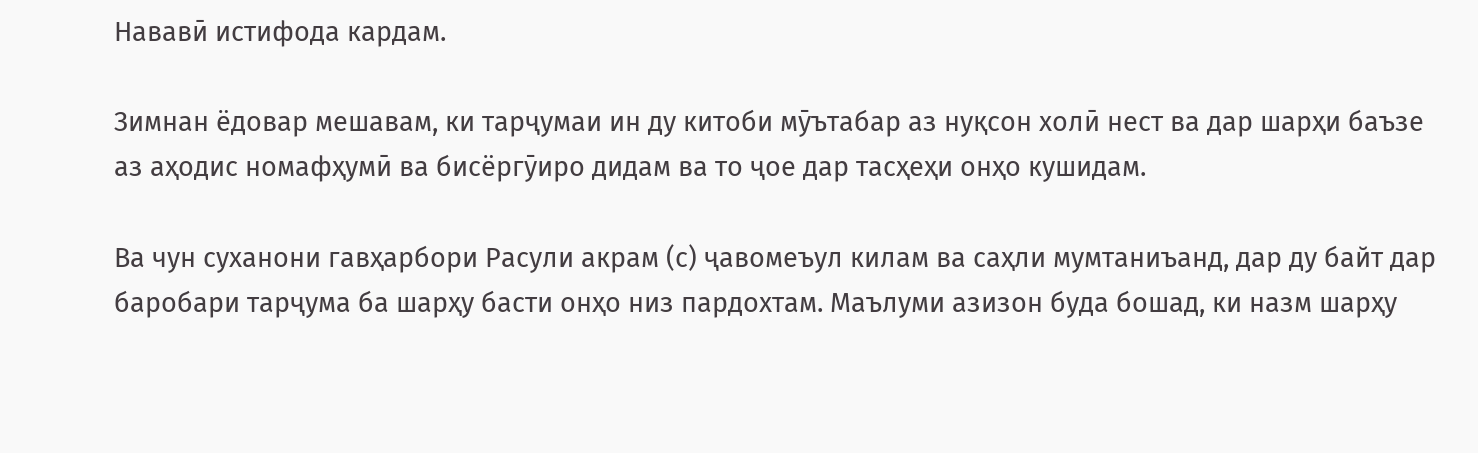Нававӣ истифода кардам.

Зимнан ёдовар мешавам, ки тарҷумаи ин ду китоби мӯътабар аз нуқсон холӣ нест ва дар шарҳи баъзе аз аҳодис номафҳумӣ ва бисёргӯиро дидам ва то ҷое дар тасҳеҳи онҳо кушидам.

Ва чун суханони гавҳарбори Расули акрам (с) ҷавомеъул килам ва саҳли мумтаниъанд, дар ду байт дар баробари тарҷума ба шарҳу басти онҳо низ пардохтам. Маълуми азизон буда бошад, ки назм шарҳу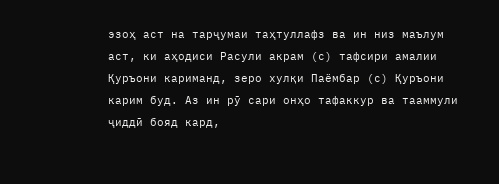эзоҳ аст на тарҷумаи таҳтуллафз ва ин низ маълум аст, ки аҳодиси Расули акрам (с) тафсири амалии Қуръони кариманд, зеро хулқи Паёмбар (с) Қуръони карим буд. Аз ин рӯ сари онҳо тафаккур ва тааммули ҷиддӣ бояд кард,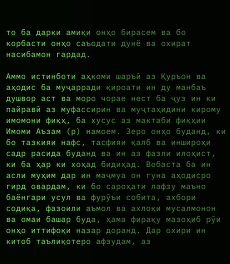то ба дарки амиқи онҳо бирасем ва бо корбасти онҳо саъодати дунё ва охират насибамон гардад.

Аммо истинботи аҳкоми шаръӣ аз Қуръон ва аҳодис ба муҷарради қироати ин ду манбаъ душвор аст ва моро чорае нест ба ҷуз ин ки пайравӣ аз муфассирин ва муҷтаҳидини кирому имомони фиқҳ, ба хусус аз мактаби фиқҳии Имоми Аъзам (р) намоем. Зеро онҳо буданд, ки бо тазкияи нафс, тасфияи қалб ва иншироҳи садр расида буданд ва ин аз фазли илоҳист, ки ба ҳар ки хоҳад бидиҳад. Вобаста ба ин асли муҳим дар ин маҷмуа он гуна аҳодисро гирд овардам, ки бо сароҳати лафзу маъно баёнгари усул ва фурӯъи собита, ахбори содиқа, фазоили аъмол ва ахлоқи мусалмонон ва омаи башар буда, ҳама фирақу мазоҳиб рӯи онҳо иттифоқи назар доранд. Дар охири ин китоб таълиқотеро афзудам, аз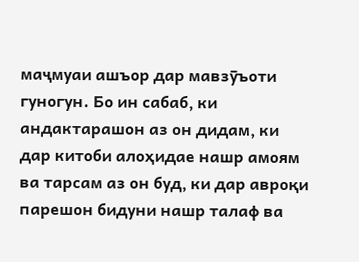маҷмуаи ашъор дар мавзӯъоти гуногун. Бо ин сабаб, ки андактарашон аз он дидам, ки дар китоби алоҳидае нашр амоям ва тарсам аз он буд, ки дар авроқи парешон бидуни нашр талаф ва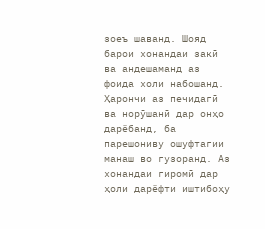зоеъ шаванд. Шояд барои хонандаи закӣ ва андешаманд аз фоида холи набошанд. Ҳарончи аз печидагӣ ва норӯшанӣ дар онҳо дарёбанд, ба парешониву ошуфтагии манаш во гузоранд. Аз хонандаи гиромӣ дар ҳоли дарёфти иштибоҳу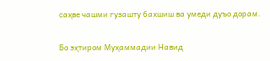саҳве чашми гузашту бахшиш ва умеди дуъо дорам.

Бо эҳтиром Муҳаммадии Навид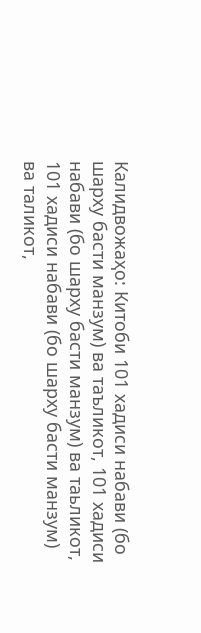Калидвожаҳо: Китоби 101 хадиси набави (бо шарху басти манзум) ва таъликот, 101 хадиси набави (бо шарху басти манзум) ва таьликот, 101 хадиси набави (бо шарху басти манзум) ва таликот,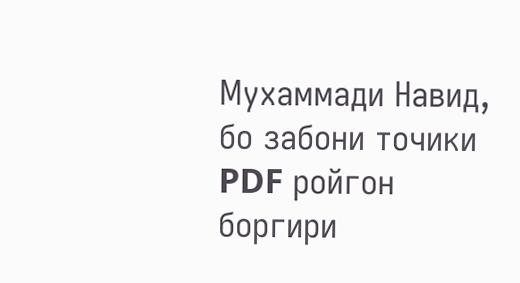Мухаммади Навид, бо забони точики PDF ройгон боргири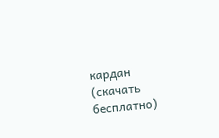кардан (скачать бесплатно)